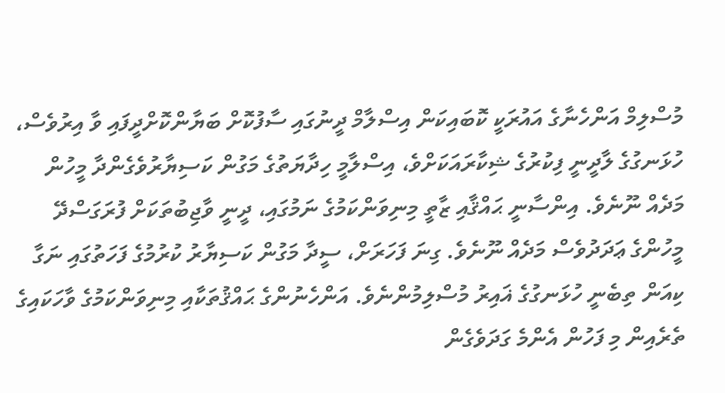މުސްލިމް އަންހެނާގެ އައުރަކީ ކޮބައިކަން އިސްލާމް ދީނުގައި ސާފުކޮށް ބަޔާންކޮށްދީފައި ވާ އިރުވެސް، ހުޅަނގުގެ ލާދީނީ ފިކުރުގެ ޝިކާރައަކަށްވެ، އިސްލާމީ ހިދާޔަތުގެ މަގުން ކަސިޔާރުވެގެންދާ މީހުން މަދެއް ނޫނެވެ. އިންސާނީ ޙައްޤާއި ޒާތީ މިނިވަންކަމުގެ ނަމުގައި، ދީނީ ވާޖިބުތަކަށް ފުރަގަސްދޭ މީހުންގެ ޢަދަދުވެސް މަދެއް ނޫނެވެ. ގިނަ ފަހަރަށް، ސީދާ މަގުން ކަސިޔާރު ކުރުމުގެ ފަހަތުގައި ނަގާ ކިއަން ތިބެނީ ހުޅަނގުގެ ޣައިރު މުސްލިމުންނެވެ. އަންހެނުންގެ ޙައްޤުތަކާއި މިނިވަންކަމުގެ ވާހަކައިގެ ތެރެއިން މި ފަހުން އެންމެ ގަދަވެގެން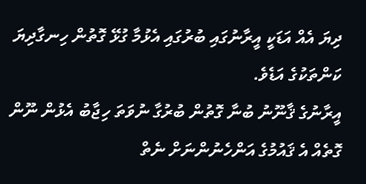ދިޔަ އެއް އަޑަކީ އީރާނުގައި ބުރުގައި އެޅުމާ ގުޅޭ ގޮތުން ހިނގާދިޔަ ކަންތަކުގެ އަޑެވެ.
އީރާނުގެ ޤާނޫނު ބުނާ ގޮތުން ބުރުގާ ނުވަތަ ހިޖާބު އެޅުން ނޫން ގޮތެއް އެ ޤައުމުގެ އަންހެނުންނަށް ނެތް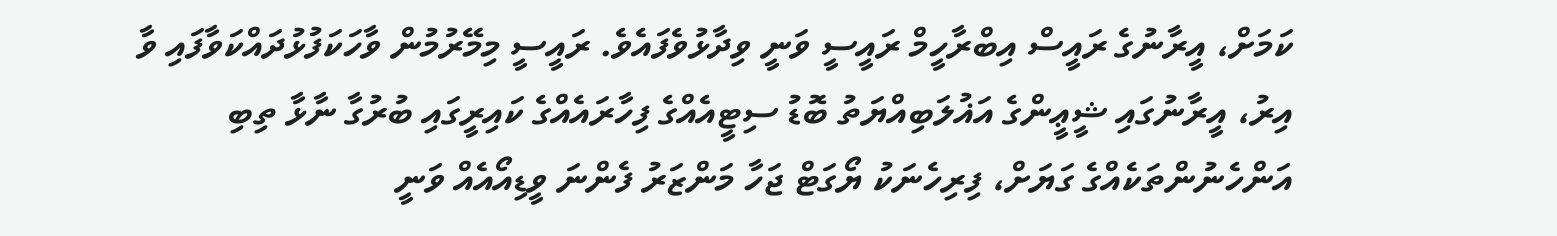ކަމަށް، އީރާނުގެ ރައީސް އިބްރާހީމް ރައީސީ ވަނީ ވިދާޅުވެފައެވެ. ރައީސީ މިމޭރުމުން ވާހަކަފުޅުދައްކަވާފައި ވާ އިރު، އީރާނުގައި ޝީޢީންގެ އަޣުލަބިއްޔަތު ބޮޑު ސިޓީއެއްގެ ފިހާރައެއްގެ ކައިރީގައި ބުރުގާ ނާޅާ ތިބި އަންހެނުންތަކެއްގެ ގަޔަށް، ފިރިހެނަކު ޔޯގަޓް ޖަހާ މަންޒަރު ފެންނަ ވީޑިއޯއެއް ވަނީ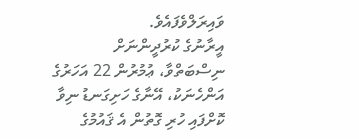ވައިރަލްވެފައެވެ.
އީރާނުގެ ކުރުދީންނަށް ނިސްބަތްވާ، ޢުމުރުން 22 އަހަރުގެ އަންހެނަކު، އޭނާގެ ހަށިގަނޑު ނިވާ ކޮށްފައި ހުރި ގޮތުން އެ ޤައުމުގެ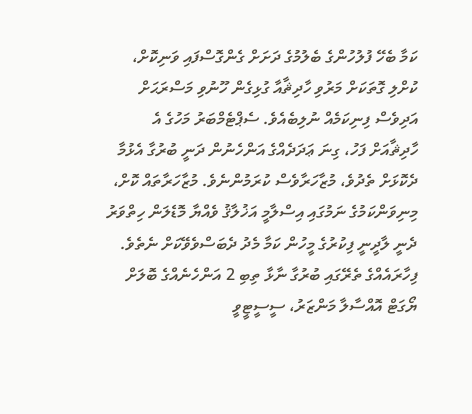ކަމާ ބެހޭ ފުލުހުންގެ ބެލުމުގެ ދަށަށް ގެންގޮސްފައި ވަނިކޮށް، ކުށްލި ގޮތަކަށް މަރުވި ހާދިޘާއާ ގުޅިގެން ހޫނުވި މަސްރަޙަށް އަދިވެސް ފިނިކަމެއް ނުލިބެއެވެ. ސެޕްޓެމްބަރު މަހުގެ އެ ހާދިޘާއަށް ފަހު، ގިނަ ޢަދަދެއްގެ އަންހެނުން ދަނީ ބުރުގާ އެޅުމާ ދެކޮޅަށް ތެދުވެ، މުޒާހަރާވެސް ކުރަމުންނެވެ. މުޒާހަރާތައް ކޮށް، މިނިވަންކަމުގެ ނަމުގައި އިސްލާމީ އަޚުލާޤު ވެއްޔާ މޮޑެލަން ހިތްވަރު ދެނީ ލާދީނީ ފިކުރުގެ މީހުން ކަމާ މެދު ދެބަސްވެވޭކަށް ނެތެވެ.
ފިހާރައެއްގެ ތެރޭގައި ބުރުގާ ނާޅާ ތިބި 2 އަންހެނެއްގެ ބޮލަށް ޔޯގަޓް އޮއްސާލާ މަންޒަރު، ސީސީޓީވީ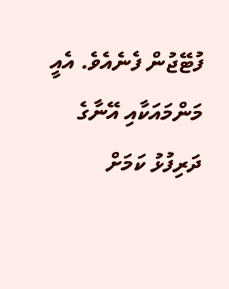ފުޓޭޖުން ފެނެއެވެ. އެއީ މަންމައަކާއި އޭނާގެ ދަރިފުޅު ކަމަށް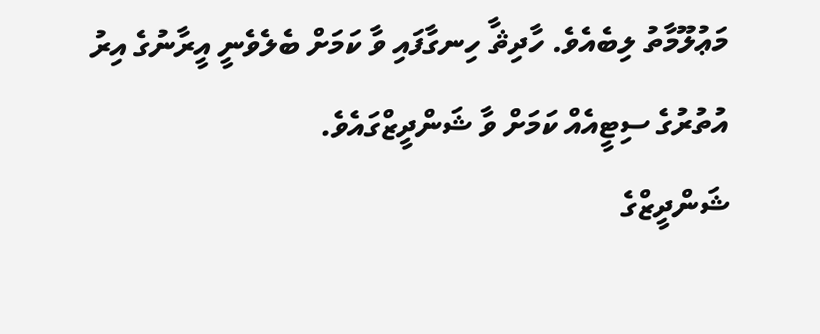މަޢުލޫމާތު ލިބެއެވެ. ހާދިޘާ ހިނގާފައި ވާ ކަމަށް ބެލެވެނީ އީރާނުގެ އިރު އުތުރުގެ ސިޓީއެއް ކަމަށް ވާ ޝަންދީޒްގައެވެ.
ޝަންދީޒްގެ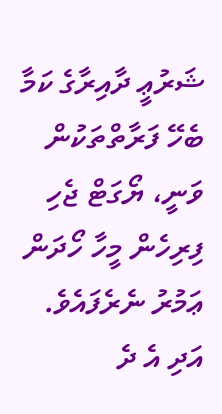ޝަރުޢީ ދާއިރާގެ ކަމާ ބެހޭ ފަރާތްތަކުން ވަނީ، ޔޯގަޓް ޖެހި ފިރިހެން މީހާ ހޯދަން ޢަމުރު ނެރެފައެވެ. އަދި އެ ދެ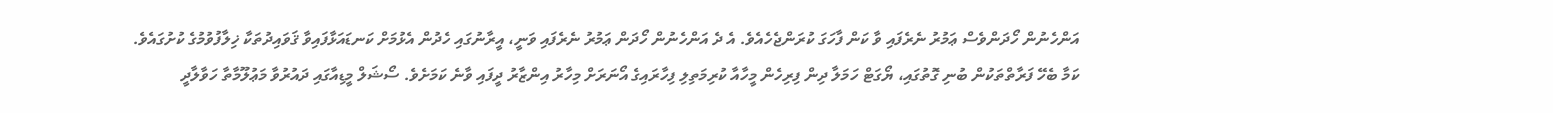އަންހެނުން ހޯދަންވެސް ޢަމުރު ނެރެފައި ވާ ކަން ފާހަގަ ކުރަންޖެހެއެވެ. އެ ދެ އަންހެނުން ހޯދަން ޢަމުރު ނެރެފައި ވަނީ، އީރާނުގައި ހެދުން އެޅުމަށް ކަނޑައަޅާފައިވާ ޤަވައިދުތަކާ ޚިލާފުވުމުގެ ކުށުގައެވެ.
ކަމާ ބެހޭ ފަރާތްތަކުން ބުނި ގޮތުގައި، ޔޯގަޓް ހަމަލާ ދިން ފިރިހެން މީހާއާ ކުރިމަތިލި ފިހާރައިގެ އޯނަރަށް މިހާރު އިންޒާރު ދީފައި ވާނެ ކަމަށެވެ. ސޯޝަލް މީޑިއާގައި ދައުރުވާ މަޢުލޫމާތާ ހަވާލާދީ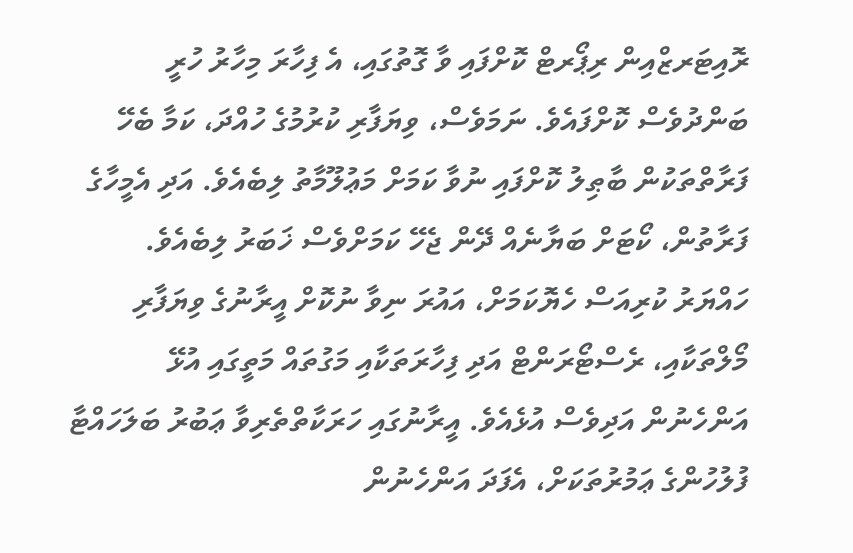ރޮއިޓަރޒްއިން ރިޕޯރޓް ކޮށްފައި ވާ ގޮތުގައި، އެ ފިހާރަ މިހާރު ހުރީ ބަންދުވެސް ކޮށްފައެވެ. ނަމަވެސް، ވިޔަފާރި ކުރުމުގެ ހުއްދަ، ކަމާ ބެހޭ ފަރާތްތަކުން ބާޠިލު ކޮށްފައި ނުވާ ކަމަށް މަޢުލޫމާތު ލިބެއެވެ. އަދި އެމީހާގެ ފަރާތުން، ކޯޓަށް ބަޔާނެއް ދޭން ޖެހޭ ކަމަށްވެސް ޚަބަރު ލިބެއެވެ.
ހައްޔަރު ކުރިއަސް ހެޔޮކަމަށް، އައުރަ ނިވާ ނުކޮށް އީރާނުގެ ވިޔަފާރި މޯލްތަކާއި، ރެސްޓޯރަންޓް އަދި ފިހާރަތަކާއި މަގުތައް މަތީގައި އުޅޭ އަންހެނުން އަދިވެސް އުޅެއެވެ. އީރާނުގައި ހަރަކާތްތެރިވާ ޢަބުރު ބަލަހައްޓާ ފުލުހުންގެ ޢަމުރުތަކަށް، އެފަދަ އަންހެނުން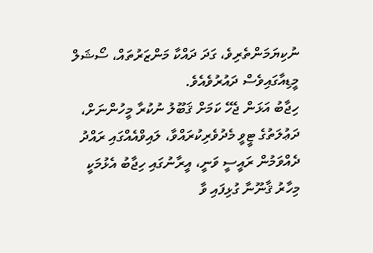ނުކިޔަމަންތެރިވެ، ގަދަ ދައްކާ މަންޒަރުތައް، ސޯޝަލް މީޑިއާގައިވެސް ދައުރުވެއެވެ.
ހިޖާބު އަޅަން ޖެހޭ ކަމަށް ޤަބޫލު ނުކުރާ މީހުންނަށް، ދަޢުލަތުގެ ޓީވީ މެދުވެރިކުރައްވާ، ލައިވްއެއްގައި ރައްދު ދެއްވަމުން ރައީސީ ވަނީ، އީރާނުގައި ހިޖާބު އެޅުމަކީ މިހާރު ޤާނޫނާ ގުޅިފައި ވާ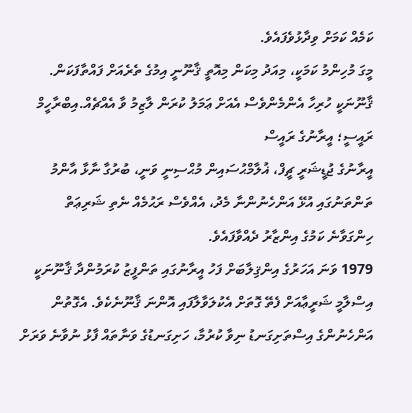ކަމެއް ކަމަށް ވިދާޅުވެފައެވެ.
މީގަ މުހިންމު ކަމަކީ، މިއަދު މިކަން މިއޮތީ ޤާނޫނީ އިމުގެ ތެރެއަށް ފައްތާފަކަން. ޤާނޫނަކީ ހުރިހާ އެންމެންވެސް އެއަށް ޢަމަލު ކުރަން ލާޒިމު ވާ އެއްޗެއް.އިބްރާހީމް ރައީސީ؛ އީރާނުގެ ރައީސް
އީރާނުގެ ޖުޑީޝަރީ ޗީފް، ޣުލާމްޙުސައިން މުޙްސިނީ ވަނީ، ބުރުގާ ނާޅާ އާންމު ތަންތަނުގައި އުޅޭ އަންހެނުންނާ މެދު، އެއްވެސް ރަޙުމެއް ނެތި ޝަރިޢަތް ހިންގަވާނެ ކަމުގެ އިންޒާރު ދެއްވާފައެވެ.
1979 ވަނަ އަހަރުގެ އިންޤިލާބަށް ފަހު އީރާނުގައި ތަންފީޒު ކުރަމުންދާ ޤާނޫނަކީ އިސްލާމީ ޝަރީޢާއަށް ފެތޭ ގޮތަށް އެކުލަވާލާފައި އޮންނަ ޤާނޫނެކެވެ. އެގޮތުން އަންހެނުންގެ އިސްތަށިގަނޑު ނިވާ ކުރުމާ، ހަށިގަނޑުގެ ވަނާތައް ފާޅު ނުވާނެ ވަރަށް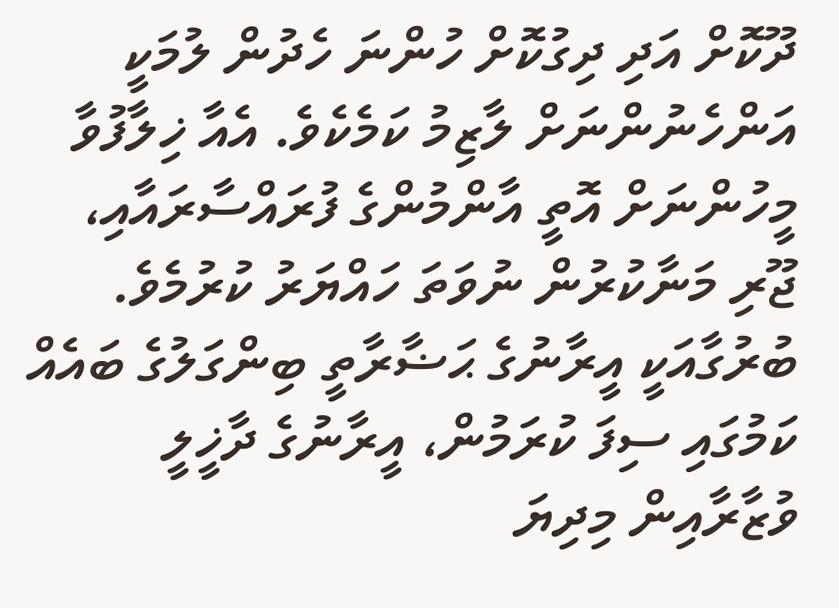ދޫކޮށް އަދި ދިގުކޮށް ހުންނަ ހެދުން ލުމަކީ އަންހެނުންނަށް ލާޒިމު ކަމެކެވެ. އެއާ ޚިލާފުވާ މީހުންނަށް އޮތީ އާންމުންގެ ފުރައްސާރައާއި، ޖޫރި މަނާކުރުން ނުވަތަ ހައްޔަރު ކުރުމެވެ.
ބުރުގާއަކީ އީރާނުގެ ޙަޟާރާތީ ބިންގަލުގެ ބައެއް ކަމުގައި ސިފަ ކުރަމުން، އީރާނުގެ ދާޚީލީ ވުޒާރާއިން މިދިޔަ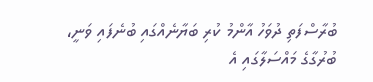ބުރާސްފަތި ދުވަހު އާންމު ކުރި ބަޔާނެއްގައި ބުނެފައި ވަނީ، ބުރުގާގެ މައްސަލާގައި އެ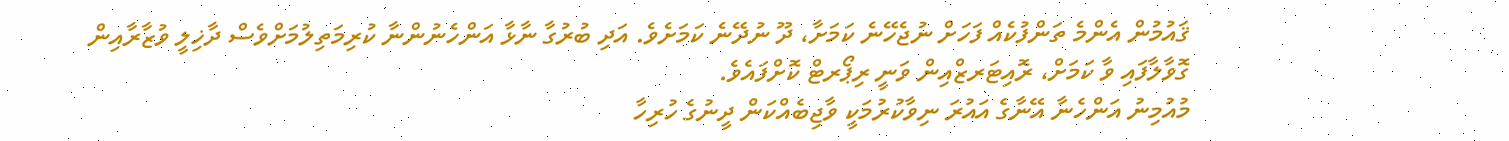ޤައުމުން އެންމެ ތަންފުކެއް ފަހަށް ނުޖެހޭނެ ކަމަށާ، ދޫ ނުދޭނެ ކަމަށެވެ. އަދި ބުރުގާ ނާޅާ އަންހެނުންނާ ކުރިމަތިލުމަށްވެސް ދާޚިލީ ވުޒާރާއިން ގޮވާލާފައި ވާ ކަމަށް، ރޮއިޓަރޒްއިން ވަނީ ރިޕޯރޓް ކޮށްފައެވެ.
މުއުމިނު އަންހެނާ އޭނާގެ އައުރަ ނިވާކުރުމަކީ ވާޖިބެއްކަން ދީނުގެ ހުރިހާ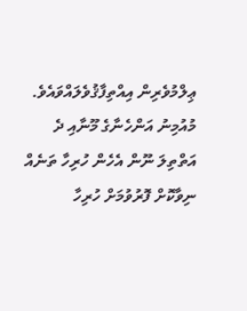ޢިލްމުވެރިން އިއްތިފާޤުވެލައްވައެވެ. މުއުމިނު އަންހެނާގެ މޫނާއި ދެ އަތްތިލަ ނޫން އެހެން ހުރިހާ ތަނެއް ނިވާކޮށް ފޮރުވުމަށް ހުރިހާ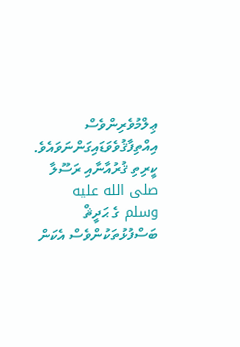ޢިލްމުވެރިންވެސް އިއްތިފާޤުވެވަޑައިގަންނަވައެވެ. ކީރިތި ޤުރުއާނާއި ރަސޫލާ صلى الله عليه وسلم ގެ ޙަދީޘް ބަސްފުޅުތަކުންވެސް އެކަން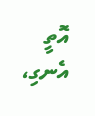އޮތީ އެނގި،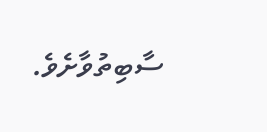ސާބިތުވާށެވެ.